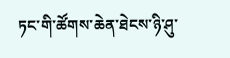ཏང་གི་ཚོགས་ཆེན་ཐེངས་ཉི་ཤུ་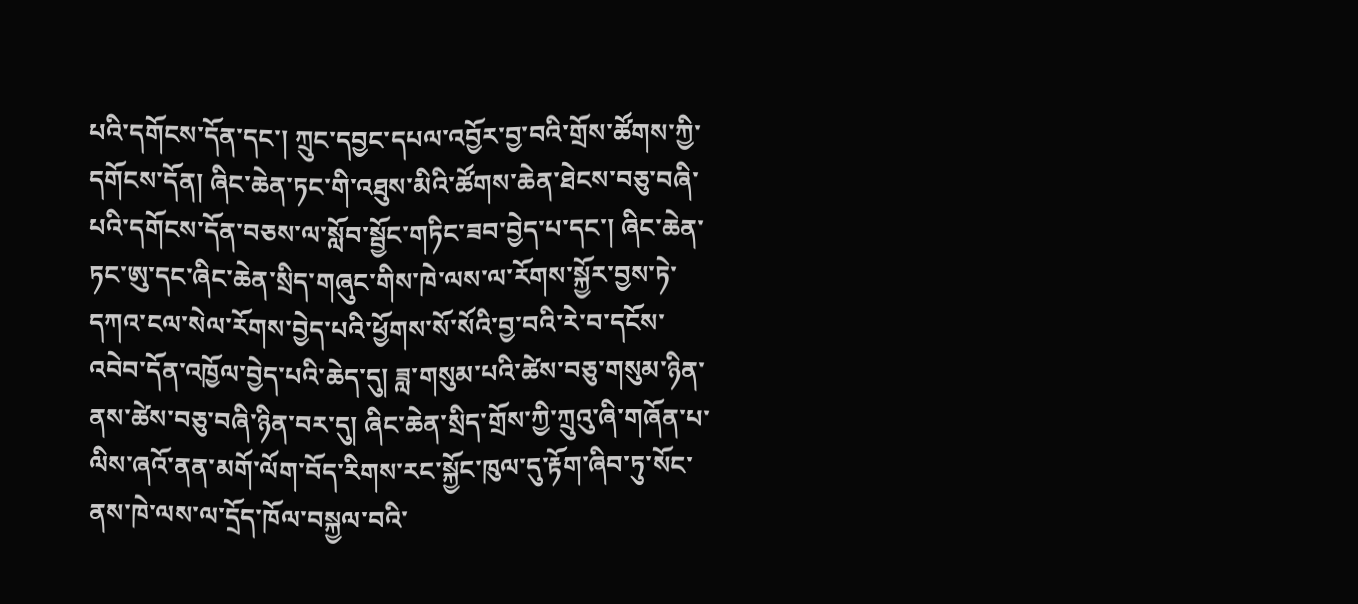པའི་དགོངས་དོན་དང་། ཀྲུང་དབྱང་དཔལ་འབྱོར་བྱ་བའི་གྲོས་ཚོགས་ཀྱི་དགོངས་དོན། ཞིང་ཆེན་ཏང་གི་འཐུས་མིའི་ཚོགས་ཆེན་ཐེངས་བཅུ་བཞི་པའི་དགོངས་དོན་བཅས་ལ་སློབ་སྦྱོང་གཏིང་ཟབ་བྱེད་པ་དང་། ཞིང་ཆེན་ཏང་ཨུ་དང་ཞིང་ཆེན་སྲིད་གཞུང་གིས་ཁེ་ལས་ལ་རོགས་སྐྱོར་བྱས་ཏེ་དཀའ་ངལ་སེལ་རོགས་བྱེད་པའི་ཕྱོགས་སོ་སོའི་བྱ་བའི་རེ་བ་དངོས་འབེབ་དོན་འཁྱོལ་བྱེད་པའི་ཆེད་དུ། ཟླ་གསུམ་པའི་ཚེས་བཅུ་གསུམ་ཉིན་ནས་ཚེས་བཅུ་བཞི་ཉིན་བར་དུ། ཞིང་ཆེན་སྲིད་གྲོས་ཀྱི་ཀྲུའུ་ཞི་གཞོན་པ་ལིས་ཞའོ་ནན་མགོ་ལོག་བོད་རིགས་རང་སྐྱོང་ཁུལ་དུ་རྟོག་ཞིབ་ཏུ་སོང་ནས་ཁེ་ལས་ལ་དྲོད་ཁོལ་བསྐྱལ་བའི་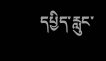དཔྱིད་རླུང་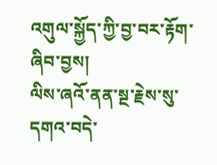འགུལ་སྐྱོད་ཀྱི་བྱ་བར་རྟོག་ཞིབ་བྱས།
ལིས་ཞའོ་ནན་སྔ་རྗེས་སུ་དགའ་བདེ་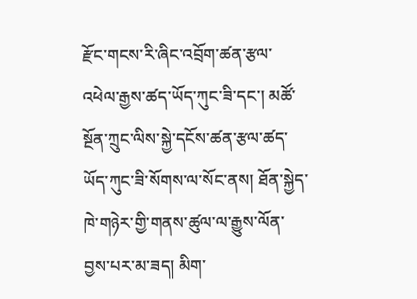རྫོང་གངས་རི་ཞིང་འབྲོག་ཚན་རྩལ་འཕེལ་རྒྱས་ཚད་ཡོད་ཀུང་ཟི་དང་། མཚོ་སྔོན་ཀྲུང་ལིས་སྐྱེ་དངོས་ཚན་རྩལ་ཚད་ཡོད་ཀུང་ཟི་སོགས་ལ་སོང་ནས། ཐོན་སྐྱེད་ཁེ་གཉེར་གྱི་གནས་ཚུལ་ལ་རྒྱུས་ལོན་བྱས་པར་མ་ཟད། མིག་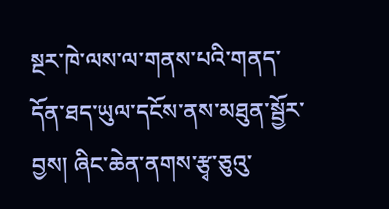སྔར་ཁེ་ལས་ལ་གནས་པའི་གནད་དོན་ཐད་ཡུལ་དངོས་ནས་མཐུན་སྦྱོར་བྱས། ཞིང་ཆེན་ནགས་རྩྭ་ཅུའུ་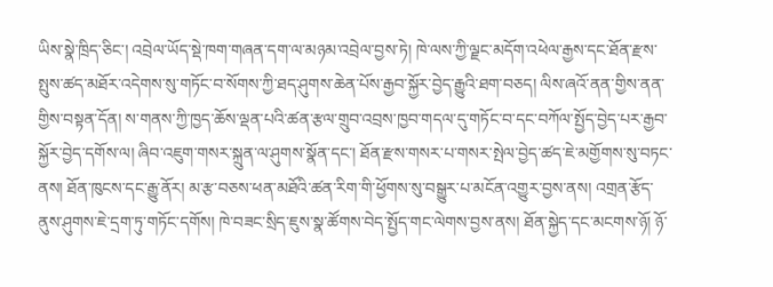ཡིས་སྣེ་ཁྲིད་ཅིང་། འབྲེལ་ཡོད་སྡེ་ཁག་གཞན་དག་ལ་མཉམ་འབྲེལ་བྱས་ཏེ། ཁེ་ལས་ཀྱི་ལྗང་མདོག་འཕེལ་རྒྱས་དང་ཐོན་རྫས་སྤུས་ཚད་མཐོར་འདེགས་སུ་གཏོང་བ་སོགས་ཀྱི་ཐད་ཤུགས་ཆེན་པོས་རྒྱབ་སྐྱོར་བྱེད་རྒྱུའི་ཐག་བཅད། ལིས་ཞའོ་ནན་གྱིས་ནན་གྱིས་བསྟན་དོན། ས་གནས་ཀྱི་ཁྱད་ཆོས་ལྡན་པའི་ཚན་རྩལ་གྲུབ་འབྲས་ཁྱབ་གདལ་དུ་གཏོང་བ་དང་བཀོལ་སྤྱོད་བྱེད་པར་རྒྱབ་སྐྱོར་བྱེད་དགོས་ལ། ཞིབ་འཇུག་གསར་སྐྲུན་ལ་ཤུགས་སྣོན་དང་། ཐོན་རྫས་གསར་པ་གསར་སྤེལ་བྱེད་ཚད་ཇེ་མགྱོགས་སུ་བཏང་ནས། ཐོན་ཁུངས་དང་རྒྱུ་ནོར། མ་རྩ་བཅས་ཕན་མཐོའི་ཚན་རིག་གི་ཕྱོགས་སུ་བསྒྱུར་པ་མངོན་འགྱུར་བྱས་ནས། འགྲན་རྩོད་ནུས་ཤུགས་ཇེ་དྲག་ཏུ་གཏོང་དགོས། ཁེ་བཟང་སྲིད་ཇུས་སྣ་ཚོགས་བེད་སྤྱོད་གང་ལེགས་བྱས་ནས། ཐོན་སྐྱེད་དང་མངགས་ཉོ། ཉོ་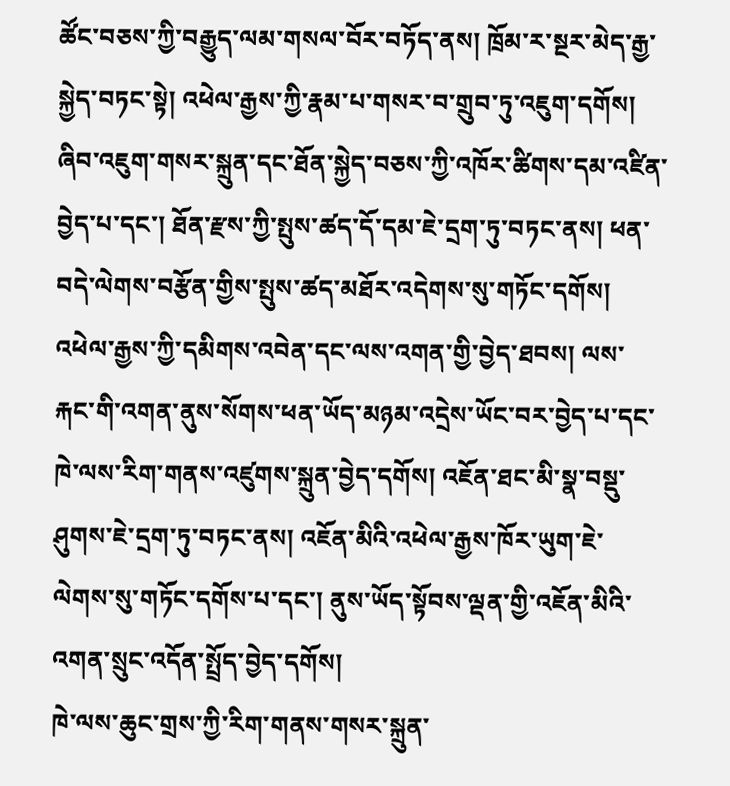ཚོང་བཅས་ཀྱི་བརྒྱུད་ལམ་གསལ་བོར་བཏོད་ནས། ཁྲོམ་ར་སྔར་མེད་རྒྱ་སྐྱེད་བཏང་སྟེ། འཕེལ་རྒྱས་ཀྱི་རྣམ་པ་གསར་བ་གྲུབ་ཏུ་འཇུག་དགོས། ཞིབ་འཇུག་གསར་སྐྲུན་དང་ཐོན་སྐྱེད་བཅས་ཀྱི་འཁོར་ཚིགས་དམ་འཛིན་བྱེད་པ་དང་། ཐོན་རྫས་ཀྱི་སྤུས་ཚད་དོ་དམ་ཇེ་དྲག་ཏུ་བཏང་ནས། ཕན་བདེ་ལེགས་བརྩོན་གྱིས་སྤུས་ཚད་མཐོར་འདེགས་སུ་གཏོང་དགོས། འཕེལ་རྒྱས་ཀྱི་དམིགས་འབེན་དང་ལས་འགན་གྱི་བྱེད་ཐབས། ལས་རྐང་གི་འགན་ནུས་སོགས་ཕན་ཡོད་མཉམ་འདྲེས་ཡོང་བར་བྱེད་པ་དང་ཁེ་ལས་རིག་གནས་འཛུགས་སྐྲུན་བྱེད་དགོས། འཇོན་ཐང་མི་སྣ་བསྡུ་ཤུགས་ཇེ་དྲག་ཏུ་བཏང་ནས། འཇོན་མིའི་འཕེལ་རྒྱས་ཁོར་ཡུག་ཇེ་ལེགས་སུ་གཏོང་དགོས་པ་དང་། ནུས་ཡོད་སྟོབས་ལྡན་གྱི་འཇོན་མིའི་འགན་སྲུང་འདོན་སྤྲོད་བྱེད་དགོས།
ཁེ་ལས་ཆུང་གྲས་ཀྱི་རིག་གནས་གསར་སྐྲུན་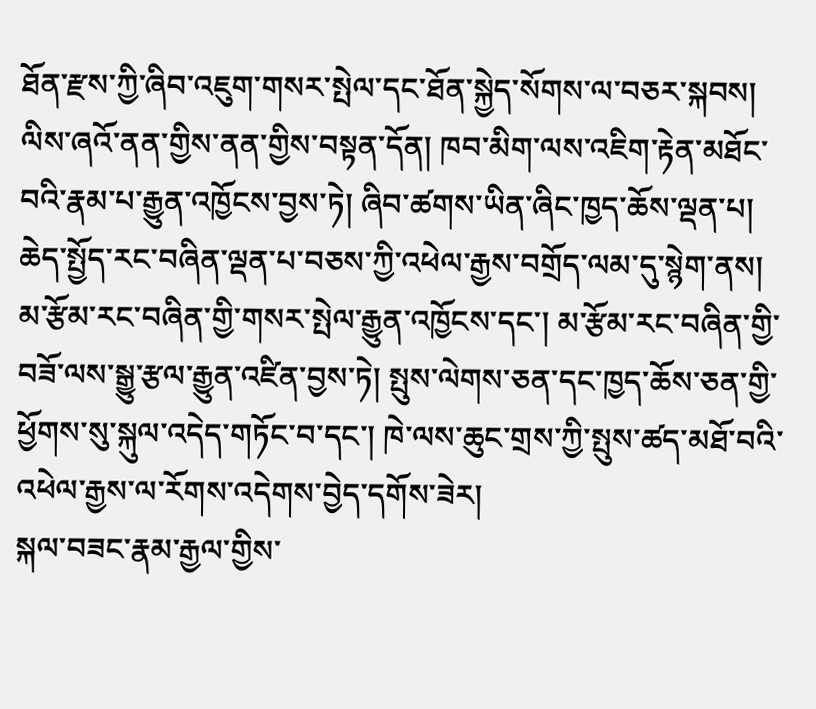ཐོན་རྫས་ཀྱི་ཞིབ་འཇུག་གསར་སྤེལ་དང་ཐོན་སྐྱེད་སོགས་ལ་བཅར་སྐབས། ལིས་ཞའོ་ནན་གྱིས་ནན་གྱིས་བསྟན་དོན། ཁབ་མིག་ལས་འཇིག་རྟེན་མཐོང་བའི་རྣམ་པ་རྒྱུན་འཁྱོངས་བྱས་ཏེ། ཞིབ་ཚགས་ཡིན་ཞིང་ཁྱད་ཆོས་ལྡན་པ། ཆེད་སྤྱོད་རང་བཞིན་ལྡན་པ་བཅས་ཀྱི་འཕེལ་རྒྱས་བགྲོད་ལམ་དུ་སྙེག་ནས། མ་རྩོམ་རང་བཞིན་གྱི་གསར་སྤེལ་རྒྱུན་འཁྱོངས་དང་། མ་རྩོམ་རང་བཞིན་གྱི་བཟོ་ལས་སྒྱུ་རྩལ་རྒྱུན་འཛིན་བྱས་ཏེ། སྤུས་ལེགས་ཅན་དང་ཁྱད་ཆོས་ཅན་གྱི་ཕྱོགས་སུ་སྐུལ་འདེད་གཏོང་བ་དང་། ཁེ་ལས་ཆུང་གྲས་ཀྱི་སྤུས་ཚད་མཐོ་བའི་འཕེལ་རྒྱས་ལ་རོགས་འདེགས་བྱེད་དགོས་ཟེར།
སྐལ་བཟང་རྣམ་རྒྱལ་གྱིས་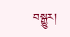བསྒྱུར།